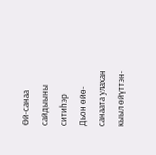Өй-санаа сайдыыны ситиһэр
Дьон өйө-санаата улахан кыыл өйүттэн-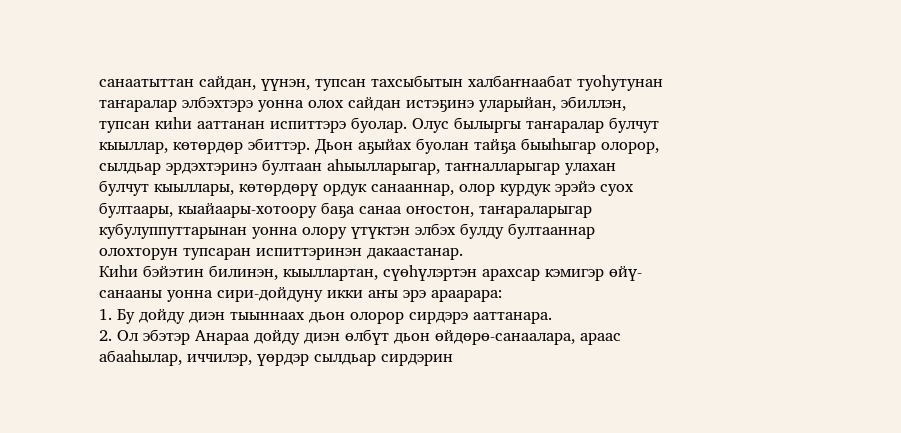санаатыттан сайдан, үүнэн, тупсан тахсыбытын халбаҥнаабат туоһутунан таҥаралар элбэхтэрэ уонна олох сайдан истэҕинэ уларыйан, эбиллэн, тупсан киһи ааттанан испиттэрэ буолар. Олус былыргы таҥаралар булчут кыыллар, көтөрдөр эбиттэр. Дьон аҕыйах буолан тайҕа быыһыгар олорор, сылдьар эрдэхтэринэ бултаан аһыылларыгар, таҥналларыгар улахан булчут кыыллары, көтөрдөрү ордук санааннар, олор курдук эрэйэ суох бултаары, кыайаары-хотоору баҕа санаа оҥостон, таҥараларыгар кубулуппуттарынан уонна олору үтүктэн элбэх булду бултааннар олохторун тупсаран испиттэринэн дакаастанар.
Киһи бэйэтин билинэн, кыыллартан, сүөһүлэртэн арахсар кэмигэр өйү-санааны уонна сири-дойдуну икки аҥы эрэ араарара:
1. Бу дойду диэн тыыннаах дьон олорор сирдэрэ ааттанара.
2. Ол эбэтэр Анараа дойду диэн өлбүт дьон өйдөрө-санаалара, араас абааһылар, иччилэр, үөрдэр сылдьар сирдэрин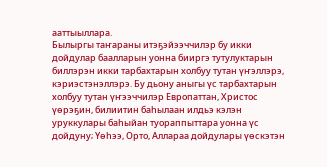ааттыыллара.
Былыргы таҥараны итэҕэйээччилэр бу икки дойдулар баалларын уонна бииргэ тутулуктарын биллэрэн икки тарбахтарын холбуу тутан үҥэллэрэ, кэриэстэнэллэрэ. Бу дьону аныгы үс тарбахтарын холбуу тутан үҥээччилэр Европаттан, Христос үөрэҕин, билиитин баһылаан илдьэ кэлэн уруккулары баһыйан туораппыттара уонна үс дойдуну; Үөһээ, Орто, Аллараа дойдулары үөскэтэн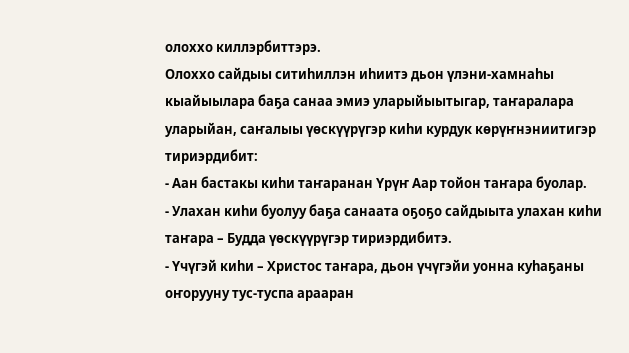олоххо киллэрбиттэрэ.
Олоххо сайдыы ситиһиллэн иһиитэ дьон үлэни-хамнаһы кыайыылара баҕа санаа эмиэ уларыйыытыгар, таҥаралара уларыйан, саҥалыы үөскүүрүгэр киһи курдук көрүҥнэниитигэр тириэрдибит:
- Аан бастакы киһи таҥаранан Үрүҥ Аар тойон таҥара буолар.
- Улахан киһи буолуу баҕа санаата оҕоҕо сайдыыта улахан киһи таҥара – Будда үөскүүрүгэр тириэрдибитэ.
- Үчүгэй киһи – Христос таҥара, дьон үчүгэйи уонна куһаҕаны оҥорууну тус-туспа арааран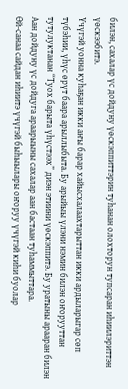билэн, сахалар үс дойдуну үөскэппиттэрин туһанан олохторун тупсаран иһиилэриттэн үөскээбитэ.
Үчүгэй уонна куһаҕан икки аҥы барар хайысхалаахтарыттан икки ардыларыгар сөп түбэһии, үһүс өрүт баара арыллыбыта. Бу арыйыы үлэни нэмин билэн оҥорууттан тутулуктанан “Туох барыта үһүстээх” диэн этиини үөскэппитэ. Бу уратыны арааран билэн Аан дойдуну үс дойдуга араарыыны сахалар аан бастаан туһаммыттара.
Өй-санаа сайдан иһиитэ үчүгэй быһыылары оҥоруу үчүгэй киһи буолар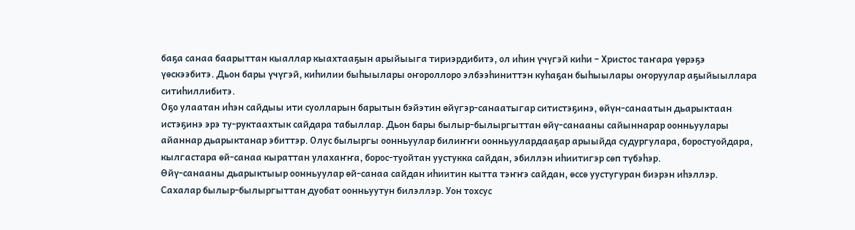баҕа санаа баарыттан кыаллар кыахтааҕын арыйыыга тириэрдибитэ, ол иһин үчүгэй киһи – Христос таҥара үөрэҕэ үөскээбитэ. Дьон бары үчүгэй, киһилии быһыылары оҥороллоро элбээһиниттэн куһаҕан быһыылары оҥоруулар аҕыйыыллара ситиһиллибитэ.
Оҕо улаатан иһэн сайдыы ити суолларын барытын бэйэтин өйүгэр-санаатыгар ситистэҕинэ, өйүн-санаатын дьарыктаан истэҕинэ эрэ ту-руктаахтык сайдара табыллар. Дьон бары былыр-былыргыттан өйү-санааны сайыннарар оонньуулары айаннар дьарыктанар эбиттэр. Олус былыргы оонньуулар билиҥҥи оонньуулардааҕар арыыйда судургулара, боростуойдара, кылгастара өй-санаа кыраттан улахаҥҥа, борос-туойтан уустукка сайдан, эбиллэн иһиитигэр сөп түбэһэр.
Өйү-санааны дьарыктыыр оонньуулар өй-санаа сайдан иһиитин кытта тэҥҥэ сайдан, өссө уустугуран биэрэн иһэллэр.
Сахалар былыр-былыргыттан дуобат оонньуутун билэллэр. Уон тохсус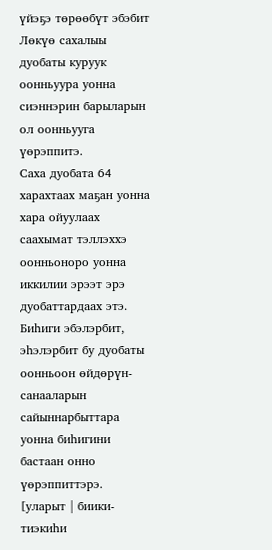үйэҕэ төрөөбүт эбэбит Лөкүө сахалыы дуобаты куруук оонньуура уонна сиэннэрин барыларын ол оонньууга үөрэппитэ.
Саха дуобата 64 харахтаах маҕан уонна хара ойуулаах саахымат тэллэххэ оонньоноро уонна иккилии эрээт эрэ дуобаттардаах этэ. Биһиги эбэлэрбит, эһэлэрбит бу дуобаты оонньоон өйдөрүн-санааларын сайыннарбыттара уонна биһигини бастаан онно үөрэппиттэрэ.
[уларыт | биики-тиэкиһи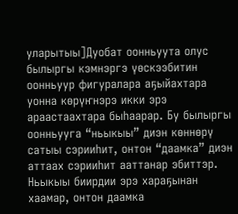уларытыы]Дуобат оонньуута олус былыргы кэмнэргэ үөскээбитин оонньуур фигуралара аҕыйахтара уонна көрүҥнэрэ икки эрэ араастаахтара быһаарар. Бу былыргы оонньууга “ньыкыы” диэн көннөрү сатыы сэрииһит, онтон “даамка” диэн аттаах сэрииһит ааттанар эбиттэр. Ньыкыы биирдии эрэ хараҕынан хаамар, онтон даамка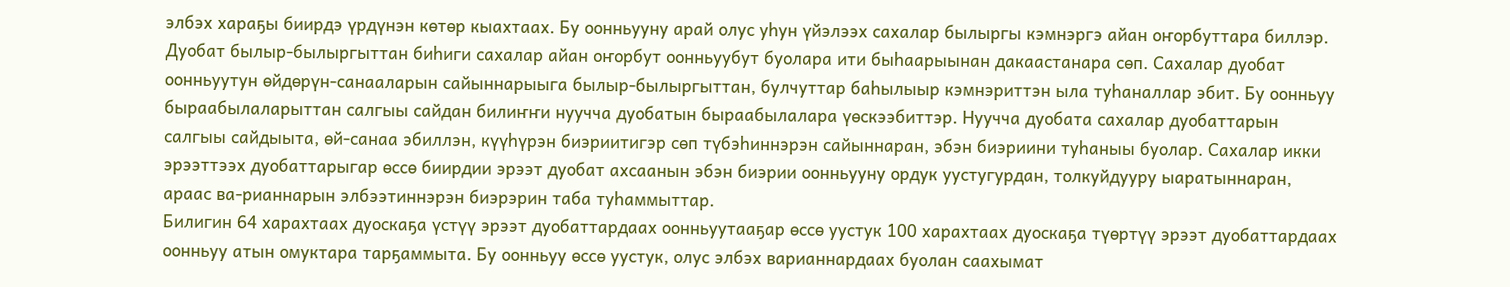элбэх хараҕы биирдэ үрдүнэн көтөр кыахтаах. Бу оонньууну арай олус уһун үйэлээх сахалар былыргы кэмнэргэ айан оҥорбуттара биллэр.
Дуобат былыр-былыргыттан биһиги сахалар айан оҥорбут оонньуубут буолара ити быһаарыынан дакаастанара сөп. Сахалар дуобат оонньуутун өйдөрүн-санааларын сайыннарыыга былыр-былыргыттан, булчуттар баһылыыр кэмнэриттэн ыла туһаналлар эбит. Бу оонньуу быраабылаларыттан салгыы сайдан билиҥҥи нуучча дуобатын быраабылалара үөскээбиттэр. Нуучча дуобата сахалар дуобаттарын салгыы сайдыыта, өй-санаа эбиллэн, күүһүрэн биэриитигэр сөп түбэһиннэрэн сайыннаран, эбэн биэриини туһаныы буолар. Сахалар икки эрээттээх дуобаттарыгар өссө биирдии эрээт дуобат ахсаанын эбэн биэрии оонньууну ордук уустугурдан, толкуйдууру ыаратыннаран, араас ва-рианнарын элбээтиннэрэн биэрэрин таба туһаммыттар.
Билигин 64 харахтаах дуоскаҕа үстүү эрээт дуобаттардаах оонньуутааҕар өссө уустук 100 харахтаах дуоскаҕа түөртүү эрээт дуобаттардаах оонньуу атын омуктара тарҕаммыта. Бу оонньуу өссө уустук, олус элбэх варианнардаах буолан саахымат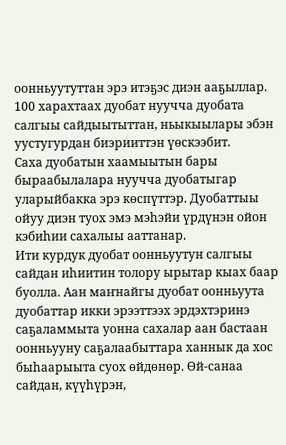оонньуутуттан эрэ итэҕэс диэн ааҕыллар. 100 харахтаах дуобат нуучча дуобата салгыы сайдыытыттан, ньыкыылары эбэн уустугурдан биэрииттэн үөскээбит.
Саха дуобатын хаамыытын бары быраабылалара нуучча дуобатыгар уларыйбакка эрэ көспүттэр. Дуобаттыы ойуу диэн туох эмэ мэһэйи үрдүнэн ойон кэбиһии сахалыы ааттанар.
Ити курдук дуобат оонньуутун салгыы сайдан иһиитин толору ырытар кыах баар буолла. Аан маҥнайгы дуобат оонньуута дуобаттар икки эрээттээх эрдэхтэринэ саҕаламмыта уонна сахалар аан бастаан оонньууну саҕалаабыттара ханнык да хос быһаарыыта суох өйдөнөр. Өй-санаа сайдан, күүһүрэн,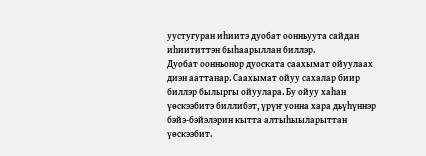уустугуран иһиитэ дуобат оонньуута сайдан иһиититтэн быһаарыллан биллэр.
Дуобат оонньонор дуоската саахымат ойуулаах диэн ааттанар. Саахымат ойуу сахалар биир биллэр былыргы ойуулара. Бу ойуу хаһан үөскээбитэ биллибэт, үрүҥ уонна хара дьүһүннэр бэйэ-бэйэлэрин кытта алтыһыыларыттан үөскээбит.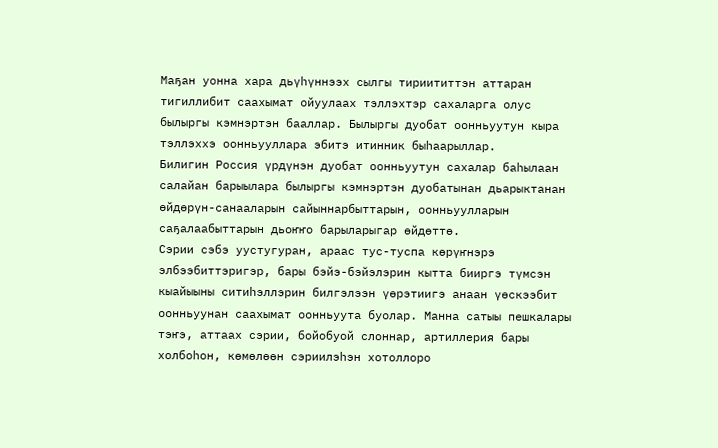Маҕан уонна хара дьүһүннээх сылгы тириититтэн аттаран тигиллибит саахымат ойуулаах тэллэхтэр сахаларга олус былыргы кэмнэртэн бааллар. Былыргы дуобат оонньуутун кыра тэллэххэ оонньууллара эбитэ итинник быһаарыллар.
Билигин Россия үрдүнэн дуобат оонньуутун сахалар баһылаан салайан барыылара былыргы кэмнэртэн дуобатынан дьарыктанан өйдөрүн-санааларын сайыннарбыттарын, оонньуулларын саҕалаабыттарын дьоҥҥо барыларыгар өйдөттө.
Сэрии сэбэ уустугуран, араас тус-туспа көрүҥнэрэ элбээбиттэригэр, бары бэйэ-бэйэлэрин кытта бииргэ түмсэн кыайыыны ситиһэллэрин билгэлээн үөрэтиигэ анаан үөскээбит оонньуунан саахымат оонньуута буолар. Манна сатыы пешкалары тэҥэ, аттаах сэрии, бойобуой слоннар, артиллерия бары холбоһон, көмөлөөн сэриилэһэн хотоллоро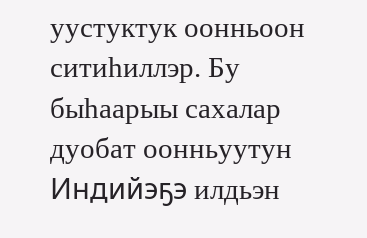уустуктук оонньоон ситиһиллэр. Бу быһаарыы сахалар дуобат оонньуутун Индийэҕэ илдьэн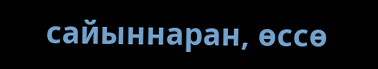сайыннаран, өссө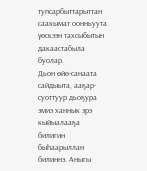тупсарбыттарыттан саахымат оонньуута үөскээн тахсыбытын дакаастабыла буолар.
Дьон өйө-санаата сайдыыта, ааҕар-суоттуур дьоҕура эмиэ ханнык эрэ кыйыалааҕа билигин быһаарыллан билиннэ. Аныгы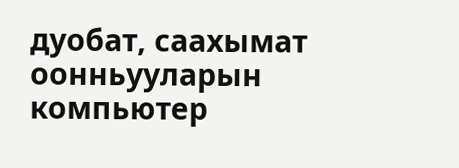дуобат, саахымат оонньууларын компьютер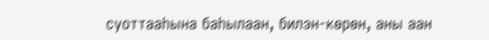суоттааһына баһылаан, билэн-көрөн, аны аан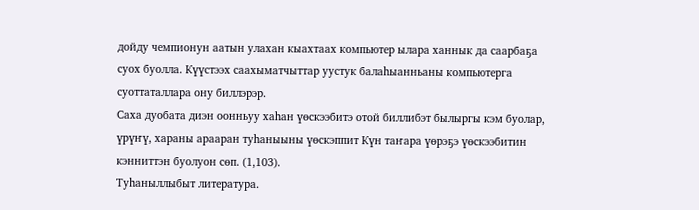дойду чемпионун аатын улахан кыахтаах компьютер ылара ханнык да саарбаҕа суох буолла. Күүстээх саахыматчыттар уустук балаһыанньаны компьютерга суоттаталлара ону биллэрэр.
Саха дуобата диэн оонньуу хаһан үөскээбитэ отой биллибэт былыргы кэм буолар, үрүҥү, хараны арааран туһаныыны үөскэппит Күн таҥара үөрэҕэ үөскээбитин кэнниттэн буолуон сөп. (1,103).
Туһаныллыбыт литература.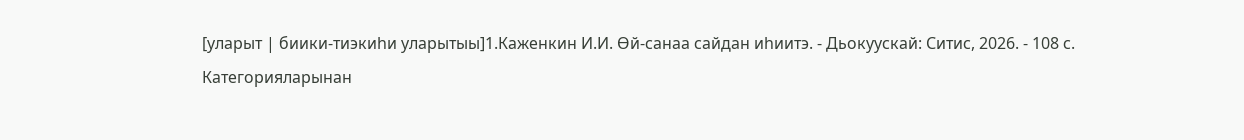[уларыт | биики-тиэкиһи уларытыы]1.Каженкин И.И. Өй-санаа сайдан иһиитэ. - Дьокуускай: Ситис, 2026. - 108 с.
Категорияларынан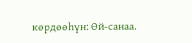көрдөөһүн: Өй-санаа.